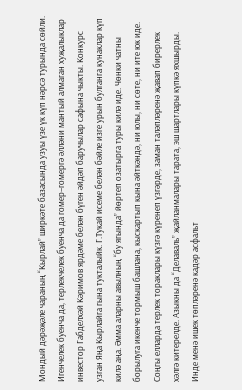Мондый дәрәҗәле чараның “Кырлай” ширкәте базасында узуы үзе үк күп нәрсә турында сөйли. Игенчелек буенча да, терлекчелек буенча да гомер–гомергә әлләни мантый алмаган хуҗалыклар инвестор Габделхәй Кәримов ярдәме белән бүген әйдәп баручылар сафына чыкты. Конкурс узган Яңа Кырлайга гына тукталыйк. Г.Тукай исеме белән бәйле изге урын булганга кунаклар күп килә аңа. Әмма аларны авылның “бу ягында” йөртеп озатырга туры килә иде. Чөнки чатны борылуга икенче тормыш башлана, кыскартып кына әйткәндә, ни юлы, ни сөте, ни ите юк иде.
Соңгы елларда терлек тораклары күзгә күренеп үзгәрде, заман таләпләренә җавап бирерлек хәлгә китерелде. Азыкны да “Делаваль” җайланмалары тарата, эш шартлары күпкә яхшырды. Инде менә ишек төпләренә кадәр асфальт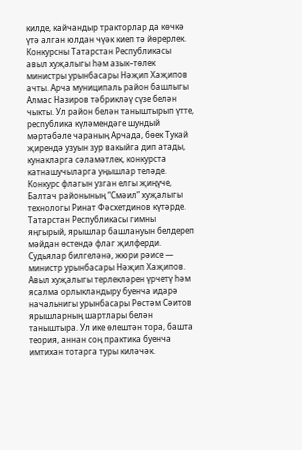килде, кайчандыр тракторлар да көчкә үтә алган юлдан чүәк киеп тә йөрерлек.
Конкурсны Татарстан Республикасы авыл хуҗалыгы һәм азык–төлек министры урынбасары Нәҗип Хаҗипов ачты. Арча муниципаль район башлыгы Алмас Назиров тәбрикләү сүзе белән чыкты. Ул район белән таныштырып үтте, республика күләмендәге шундый мәртәбәле чараның Арчада, бөек Тукай җирендә узуын зур вакыйга дип атады, кунакларга сәламәтлек, конкурста катнашучыларга уңышлар теләде.
Конкурс флагын узган елгы җиңүче, Балтач районының “Смәил” хуҗалыгы технологы Ринат Фәсхетдинов күтәрде. Татарстан Республикасы гимны яңгырый, ярышлар башлануын белдереп мәйдан өстендә флаг җилферди.
Судьялар билгеләнә, жюри рәисе — министр урынбасары Нәҗип Хаҗипов. Авыл хуҗалыгы терлекләрен үрчетү һәм ясалма орлыкландыру буенча идарә начальнигы урынбасары Рөстәм Сәитов ярышларның шартлары белән таныштыра. Ул ике өлештән тора, башта теория, аннан соң практика буенча имтихан тотарга туры киләчәк.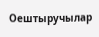Оештыручылар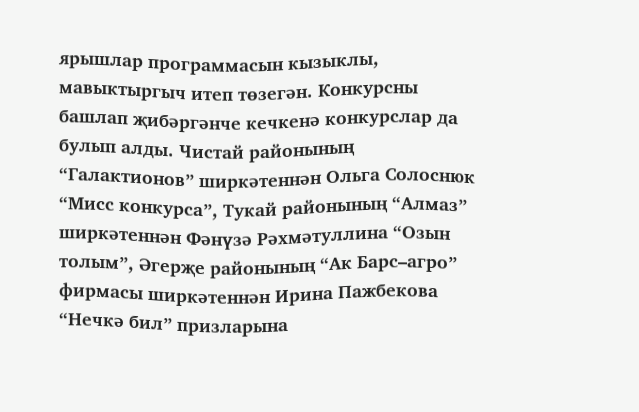ярышлар программасын кызыклы, мавыктыргыч итеп төзегән. Конкурсны башлап җибәргәнче кечкенә конкурслар да булып алды. Чистай районының “Галактионов” ширкәтеннән Ольга Солоснюк “Мисс конкурса”, Тукай районының “Алмаз” ширкәтеннән Фәнүзә Рәхмәтуллина “Озын толым”, Әгерҗе районының “Ак Барс–агро” фирмасы ширкәтеннән Ирина Пажбекова “Нечкә бил” призларына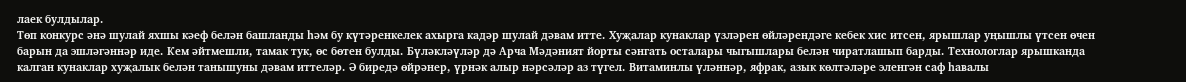лаек булдылар.
Төп конкурс әнә шулай яхшы кәеф белән башланды һәм бу күтәренкелек ахырга кадәр шулай дәвам итте. Хуҗалар кунаклар үзләрен өйләрендәге кебек хис итсен, ярышлар уңышлы үтсен өчен барын да эшләгәннәр иде. Кем әйтмешли, тамак тук, өс бөтен булды. Бүләкләүләр дә Арча Мәдәният йорты сәнгать осталары чыгышлары белән чиратлашып барды. Технологлар ярышканда калган кунаклар хуҗалык белән танышуны дәвам иттеләр. Ә биредә өйрәнер, үрнәк алыр нәрсәләр аз түгел. Витаминлы үләннәр, яфрак, азык көлтәләре эленгән саф һавалы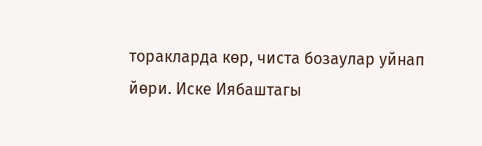торакларда көр, чиста бозаулар уйнап йөри. Иске Иябаштагы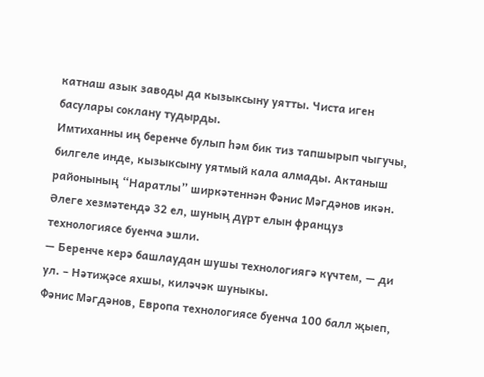катнаш азык заводы да кызыксыну уятты. Чиста иген басулары соклану тудырды.
Имтиханны иң беренче булып һәм бик тиз тапшырып чыгучы, билгеле инде, кызыксыну уятмый кала алмады. Актаныш районының “Наратлы” ширкәтеннән Фәнис Мәгдәнов икән. Әлеге хезмәтендә 32 ел, шуның дүрт елын француз технологиясе буенча эшли.
— Беренче керә башлаудан шушы технологиягә күчтем, — ди ул. – Нәтиҗәсе яхшы, киләчәк шуныкы.
Фәнис Мәгдәнов, Европа технологиясе буенча 100 балл җыеп,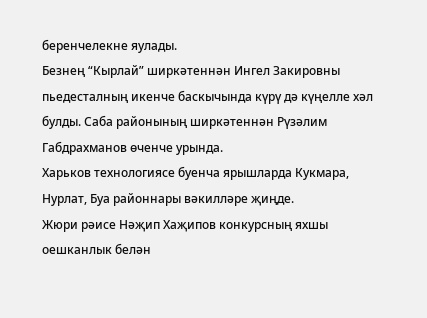беренчелекне яулады.
Безнең “Кырлай” ширкәтеннән Ингел Закировны пьедесталның икенче баскычында күрү дә күңелле хәл булды. Саба районының ширкәтеннән Рүзәлим Габдрахманов өченче урында.
Харьков технологиясе буенча ярышларда Кукмара, Нурлат, Буа районнары вәкилләре җиңде.
Жюри рәисе Нәҗип Хаҗипов конкурсның яхшы оешканлык белән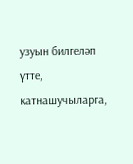узуын билгеләп үтте, катнашучыларга,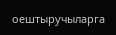оештыручыларга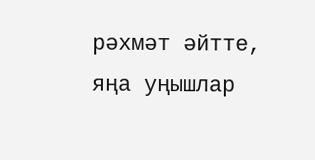рәхмәт әйтте, яңа уңышлар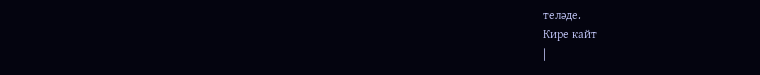теләде.
Кире кайт
|